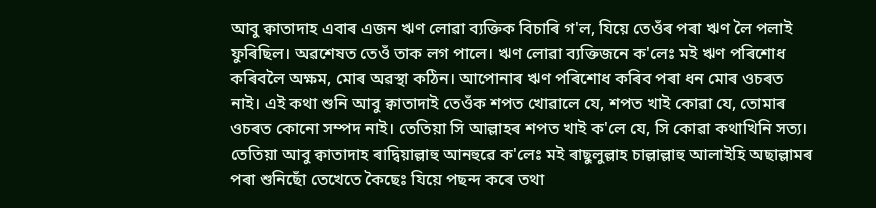আবু ক্বাতাদাহ এবাৰ এজন ঋণ লোৱা ব্যক্তিক বিচাৰি গ'ল, যিয়ে তেওঁৰ পৰা ঋণ লৈ পলাই ফুৰিছিল। অৱশেষত তেওঁ তাক লগ পালে। ঋণ লোৱা ব্যক্তিজনে ক'লেঃ মই ঋণ পৰিশোধ কৰিবলৈ অক্ষম, মোৰ অৱস্থা কঠিন। আপোনাৰ ঋণ পৰিশোধ কৰিব পৰা ধন মোৰ ওচৰত নাই। এই কথা শুনি আবু ক্বাতাদাই তেওঁক শপত খোৱালে যে, শপত খাই কোৱা যে, তোমাৰ ওচৰত কোনো সম্পদ নাই। তেতিয়া সি আল্লাহৰ শপত খাই ক'লে যে, সি কোৱা কথাখিনি সত্য। তেতিয়া আবু ক্বাতাদাহ ৰাদ্বিয়াল্লাহু আনহুৱে ক'লেঃ মই ৰাছুলুল্লাহ চাল্লাল্লাহু আলাইহি অছাল্লামৰ পৰা শুনিছোঁ তেখেতে কৈছেঃ যিয়ে পছন্দ কৰে তথা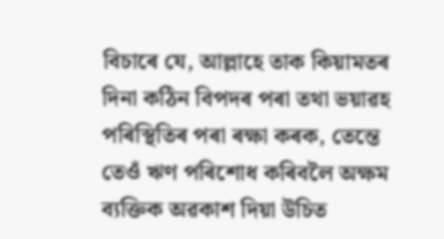বিচাৰে যে, আল্লাহে তাক কিয়ামতৰ দিনা কঠিন বিপদৰ পৰা তথা ভয়াৱহ পৰিস্থিতিৰ পৰা ৰক্ষা কৰক, তেন্তে তেওঁ ঋণ পৰিশোধ কৰিবলৈ অক্ষম ব্যক্তিক অৱকাশ দিয়া উচিত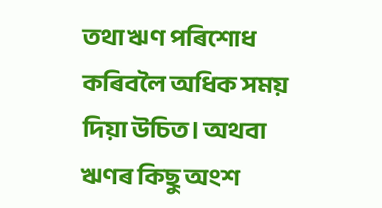তথা ঋণ পৰিশোধ কৰিবলৈ অধিক সময় দিয়া উচিত। অথবা ঋণৰ কিছু অংশ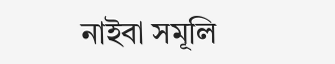নাইবা সমূলি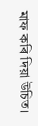মাফ কৰি দিয়া উচিত।